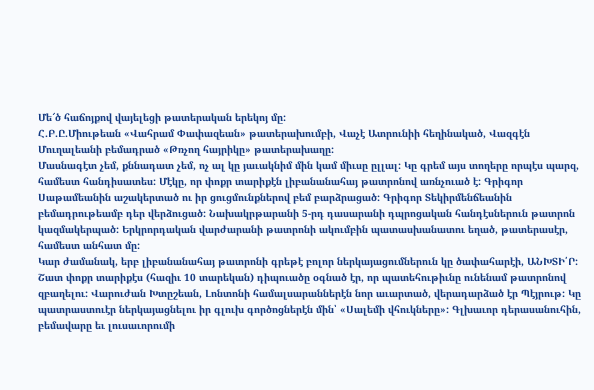Մե՜ծ հաճոյքով վայելեցի թատերական երեկոյ մը:
Հ.Բ.Ը.Միութեան «Վահրամ Փափազեան» թատերախումբի, Վաչէ Ատրունիի հեղինակած, Վազգէն Մուղալեանի բեմադրած «Թռչող հայրիկը» թատերախաղը:
Մասնագէտ չեմ, քննադատ չեմ, ոչ ալ կը յաւակնիմ մին կամ միւսը ըլլալ: Կը գրեմ այս տողերը որպէս պարզ, համեստ հանդիսատես: Մէկը, որ փոքր տարիքէն լիբանանահայ թատրոնով առնչուած է: Գրիգոր Սաթամեանին աշակերտած ու իր ցուցմունքներով բեմ բարձրացած: Գրիգոր Տեկիրմենճեանին բեմադրութեամբ դեր վերձուցած: Նախակրթարանի 5-րդ դասարանի դպրոցական հանդէսներուն թատրոն կազմակերպած: Երկրորդական վարժարանի թատրոնի ակումբին պատասխանատու եղած, թատերասէր, համեստ անհատ մը:
Կար ժամանակ, երբ լիբանանահայ թատրոնի գրեթէ բոլոր ներկայացումներուն կը ծափահարէի, ԱՆԽՏԻ՛Ր:
Շատ փոքր տարիքէս (հազիւ 10 տարեկան) դիպուածը օգնած էր, որ պատեհութիւնը ունենամ թատրոնով զբաղելու: Վարուժան Խտըշեան, Լոնտոնի համալսարաններէն նոր աւարտած, վերադարձած էր Պէյրութ: Կը պատրաստուէր ներկայացնելու իր գլուխ գործոցներէն մին՝ «Սալեմի վհուկները»: Գլխաւոր դերասանուհին, բեմավարը եւ լուսաւորումի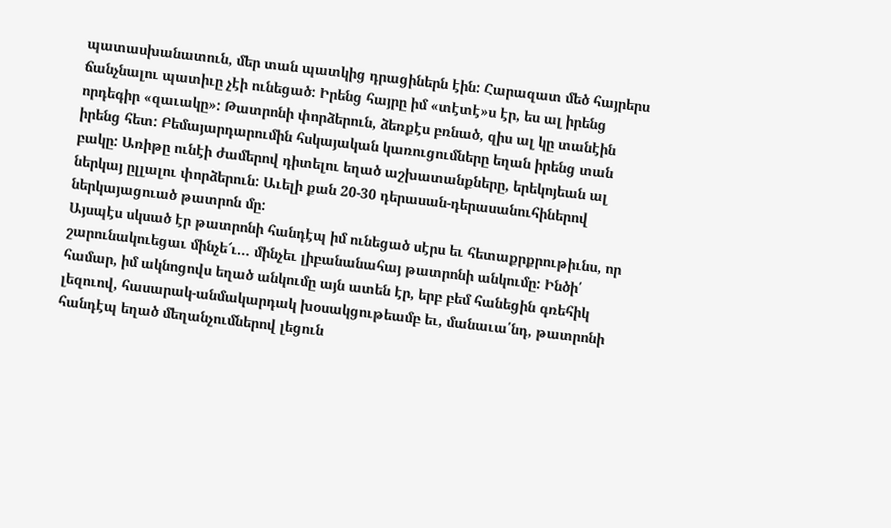պատասխանատուն, մեր տան պատկից դրացիներն էին: Հարազատ մեծ հայրերս ճանչնալու պատիւը չէի ունեցած: Իրենց հայրը իմ «տէտէ»ս էր, ես ալ իրենց որդեգիր «զաւակը»: Թատրոնի փորձերուն, ձեռքէս բռնած, զիս ալ կը տանէին իրենց հետ: Բեմայարդարումին հսկայական կառուցումները եղան իրենց տան բակը: Առիթը ունէի ժամերով դիտելու եղած աշխատանքները, երեկոյեան ալ ներկայ ըլլալու փորձերուն: Աւելի քան 20-30 դերասան-դերասանուհիներով ներկայացուած թատրոն մը:
Այսպէս սկսած էր թատրոնի հանդէպ իմ ունեցած սէրս եւ հետաքրքրութիւնս, որ շարունակուեցաւ մինչե՜ւ… մինչեւ լիբանանահայ թատրոնի անկումը: Ինծի՛ համար, իմ ակնոցովս եղած անկումը այն ատեն էր, երբ բեմ հանեցին գռեհիկ լեզուով, հասարակ-անմակարդակ խօսակցութեամբ եւ, մանաւա՛նդ, թատրոնի հանդէպ եղած մեղանչումներով լեցուն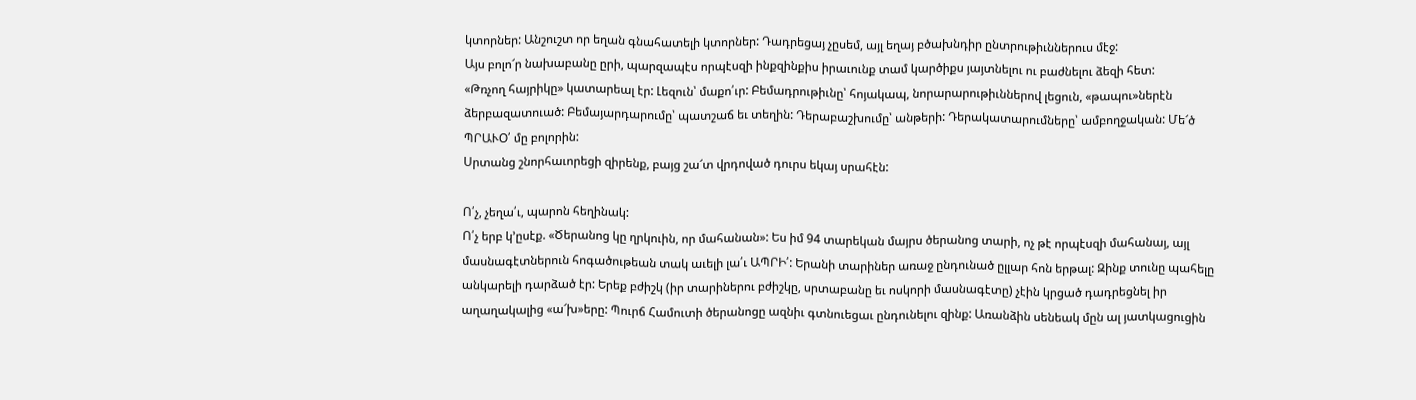կտորներ: Անշուշտ որ եղան գնահատելի կտորներ: Դադրեցայ չըսեմ, այլ եղայ բծախնդիր ընտրութիւններուս մէջ:
Այս բոլո՜ր նախաբանը ըրի, պարզապէս որպէսզի ինքզինքիս իրաւունք տամ կարծիքս յայտնելու ու բաժնելու ձեզի հետ:
«Թռչող հայրիկը» կատարեալ էր: Լեզուն՝ մաքո՛ւր: Բեմադրութիւնը՝ հոյակապ, նորարարութիւններով լեցուն, «թապու»ներէն ձերբազատուած: Բեմայարդարումը՝ պատշաճ եւ տեղին: Դերաբաշխումը՝ անթերի: Դերակատարումները՝ ամբողջական: Մե՜ծ ՊՐԱՒՕ՛ մը բոլորին:
Սրտանց շնորհաւորեցի զիրենք, բայց շա՜տ վրդոված դուրս եկայ սրահէն:

Ո՛չ, չեղա՛ւ, պարոն հեղինակ:
Ո՛չ երբ կ’ըսէք. «Ծերանոց կը ղրկուին, որ մահանան»: Ես իմ 94 տարեկան մայրս ծերանոց տարի, ոչ թէ որպէսզի մահանայ, այլ մասնագէտներուն հոգածութեան տակ աւելի լա՛ւ ԱՊՐԻ՛: Երանի տարիներ առաջ ընդունած ըլլար հոն երթալ: Զինք տունը պահելը անկարելի դարձած էր: Երեք բժիշկ (իր տարիներու բժիշկը, սրտաբանը եւ ոսկորի մասնագէտը) չէին կրցած դադրեցնել իր աղաղակալից «ա՜խ»երը: Պուրճ Համուտի ծերանոցը ազնիւ գտնուեցաւ ընդունելու զինք: Առանձին սենեակ մըն ալ յատկացուցին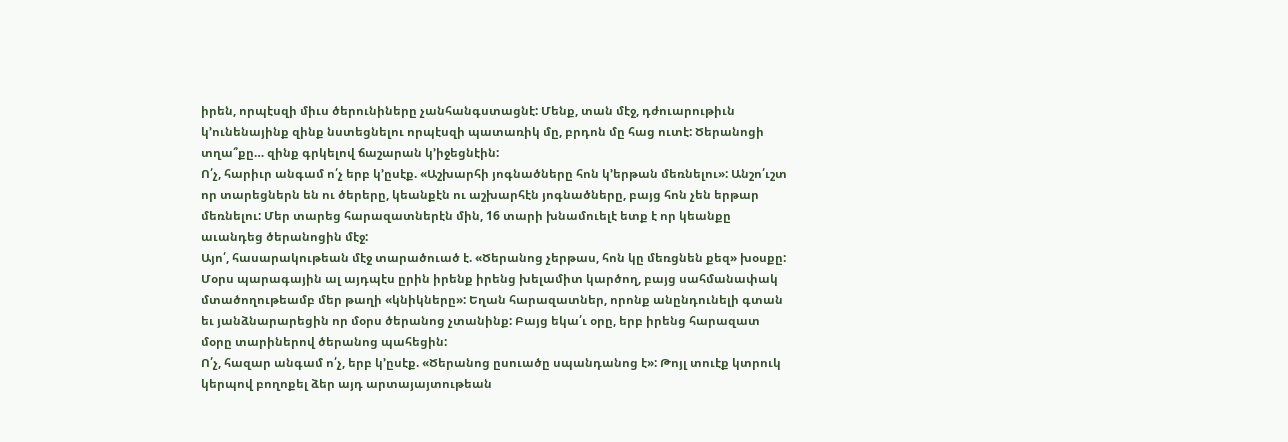իրեն, որպէսզի միւս ծերունիները չանհանգստացնէ: Մենք, տան մէջ, դժուարութիւն կ’ունենայինք զինք նստեցնելու որպէսզի պատառիկ մը, բրդոն մը հաց ուտէ: Ծերանոցի տղա՞քը… զինք գրկելով ճաշարան կ’իջեցնէին:
Ո՛չ, հարիւր անգամ ո՛չ երբ կ’ըսէք. «Աշխարհի յոգնածները հոն կ’երթան մեռնելու»: Անշո՛ւշտ որ տարեցներն են ու ծերերը, կեանքէն ու աշխարհէն յոգնածները, բայց հոն չեն երթար մեռնելու: Մեր տարեց հարազատներէն մին, 16 տարի խնամուելէ ետք է որ կեանքը աւանդեց ծերանոցին մէջ:
Այո՛, հասարակութեան մէջ տարածուած է. «Ծերանոց չերթաս, հոն կը մեռցնեն քեզ» խօսքը: Մօրս պարագային ալ այդպէս ըրին իրենք իրենց խելամիտ կարծող, բայց սահմանափակ մտածողութեամբ մեր թաղի «կնիկները»: Եղան հարազատներ, որոնք անընդունելի գտան եւ յանձնարարեցին որ մօրս ծերանոց չտանինք: Բայց եկա՛ւ օրը, երբ իրենց հարազատ մօրը տարիներով ծերանոց պահեցին:
Ո՛չ, հազար անգամ ո՛չ, երբ կ’ըսէք. «Ծերանոց ըսուածը սպանդանոց է»: Թոյլ տուէք կտրուկ կերպով բողոքել ձեր այդ արտայայտութեան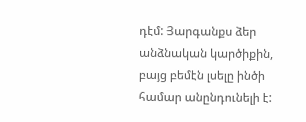դէմ: Յարգանքս ձեր անձնական կարծիքին, բայց բեմէն լսելը ինծի համար անընդունելի է: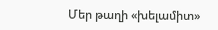Մեր թաղի «խելամիտ»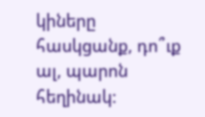կիները հասկցանք, դո՞ւք ալ, պարոն հեղինակ: